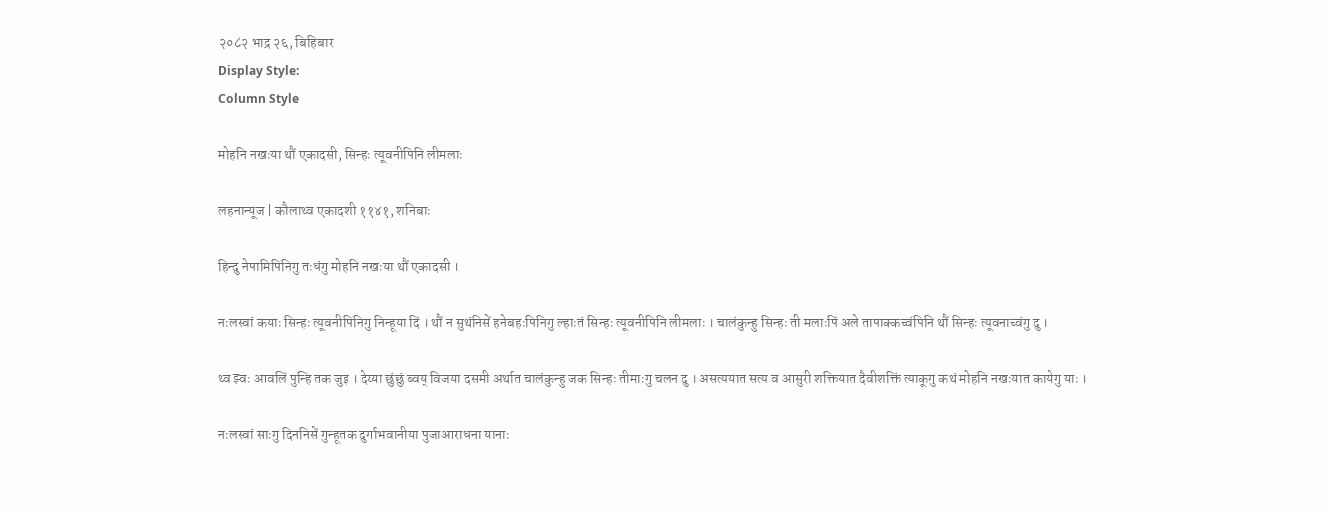२०८२ भाद्र २६, बिहिबार
Display Style:
Column Style

मोहनि नखःया थौं एकादसी, सिन्हः त्यूवनीपिनि लीमलाः

लहनान्यूज | कौलाथ्व एकादशी ११४१, शनिबाः

हिन्दु नेपामिपिनिगु तःधंगु मोहनि नखःया थौं एकादसी ।

नःलस्वां कयाः सिन्हः त्यूवनीपिनिगु निन्हूया दिं । थौं न सुथंनिसें हनेबहःपिनिगु ल्हाःतं सिन्हः त्यूवनीपिनि लीमलाः । चालंकुन्हु सिन्हः ती मलाःपिं अले तापाक्कच्वंपिनि थौं सिन्हः त्यूवनाच्वंगु दु ।

थ्व झ्वः आवलिं पुन्हि तक जुइ । देय्या छुंछुं ब्वय् विजया दसमी अर्थात चालंकुन्हु जक सिन्हः तीमाःगु चलन दु । असत्ययात सत्य व आसुरी शक्तियात दैवीशक्तिं त्याकूगु कथं मोहनि नखःयात कायेगु याः ।

नःलस्वां साःगु दिननिसें गुन्हूतक दुर्गाभवानीया पुजाआराधना यानाः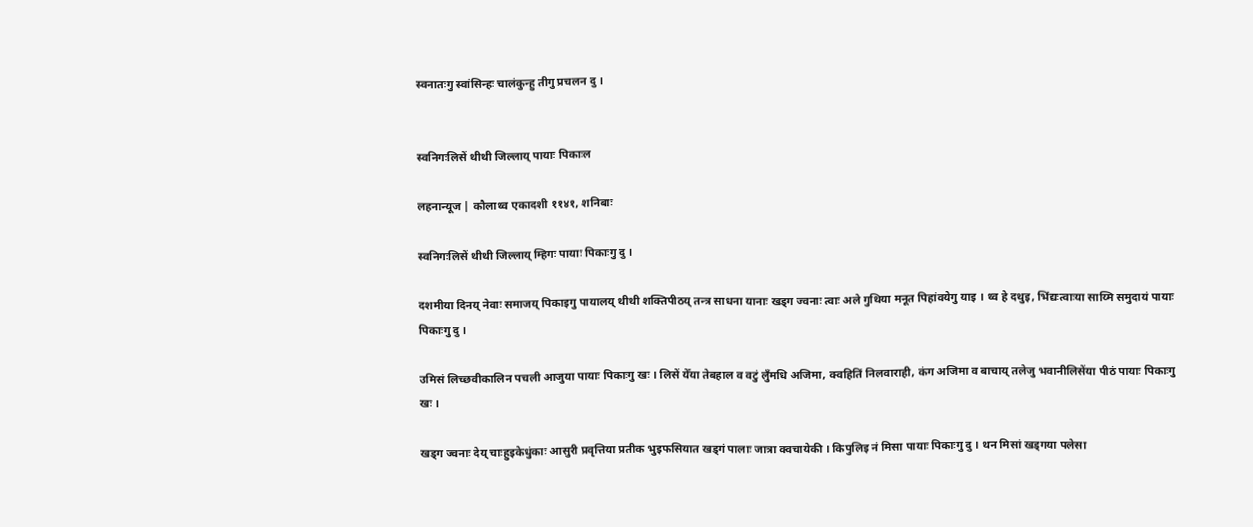स्वनातःगु स्वांसिन्हः चालंकुन्हु तीगु प्रचलन दु ।


स्वनिगःलिसें थीथी जिल्लाय् पायाः पिकाःल

लहनान्यूज | कौलाथ्व एकादशी ११४१, शनिबाः

स्वनिगःलिसें थीथी जिल्लाय् म्हिगः पायाः पिकाःगु दु ।

दशमीया दिनय् नेवाः समाजय् पिकाइगु पायालय् थीथी शक्तिपीठय् तन्त्र साधना यानाः खड्ग ज्वनाः त्वाः अले गुथिया मनूत पिहांवयेगु याइ । थ्व हे दथुइ, भिंद्यःत्वाःया साय्मि समुदायं पायाः पिकाःगु दु ।

उमिसं लिच्छवीकालिन पचली आजुया पायाः पिकाःगु खः । लिसें येँया तेबहाल व वटुं लुँमधि अजिमा, क्वहितिं निलवाराही, कंग अजिमा व बाचाय् तलेजु भवानीलिसेंया पीठं पायाः पिकाःगु खः ।

खड्ग ज्वनाः देय् चाःहुइकेधुंकाः आसुरी प्रवृत्तिया प्रतीक भुइफसियात खड्गं पालाः जात्रा क्वचायेकी । किपुलिइ नं मिसा पायाः पिकाःगु दु । थन मिसां खड्गया पलेसा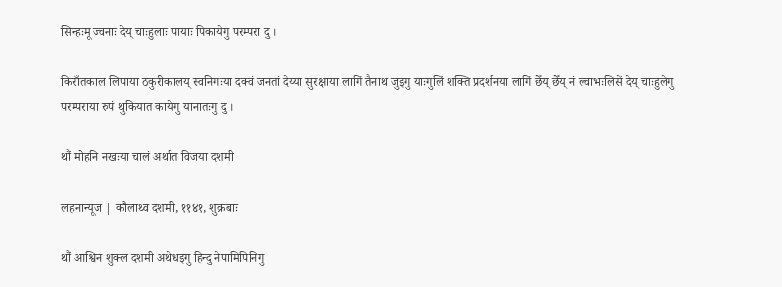सिन्हःमू ज्वनाः देय् चाःहुलाः पायाः पिकायेगु परम्परा दु ।

किराँतकाल लिपाया ठकुरीकालय् स्वनिगःया दक्वं जनतां देय्या सुरक्षाया लागिं तैनाथ जुइगु याःगुलिं शक्ति प्रदर्शनया लागिं छेँय् छेँय् नं ल्वाभःलिसें देय् चाःहुलेगु परम्पराया रुपं थुकियात कायेगु यानातःगु दु ।

थौं मोहनि नखःया चालं अर्थात विजया दशमी

लहनान्यूज | कौलाथ्व दशमी, ११४१, शुक्रबाः

थौं आश्विन शुक्ल दशमी अथेधइगु हिन्दु नेपामिपिनिगु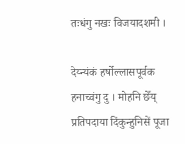तःधंगु नखः विजयादशमी ।

देय्न्यंकं हर्षोल्लासपूर्वक हनाच्वंगु दु । मोहनि छेँय् प्रतिपदाया दिंकुन्हुनिसें पूजा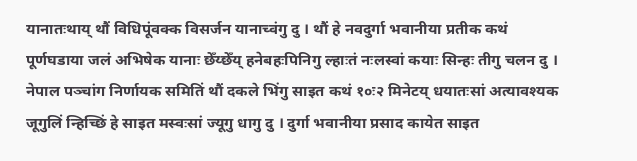यानातःथाय् थौं विधिपूंवक्क विसर्जन यानाच्वंगु दु । थौं हे नवदुर्गा भवानीया प्रतीक कथं पूर्णघडाया जलं अभिषेक यानाः छेँय्छेँय् हनेबहःपिनिगु ल्हाःतं नःलस्वां कयाः सिन्हः तीगु चलन दु । नेपाल पञ्चांग निर्णायक समितिं थौं दकले भिंगु साइत कथं १०ः२ मिनेटय् धयातःसां अत्यावश्यक जूगुलिं न्हिच्छिं हे साइत मस्वःसां ज्यूगु धागु दु । दुर्गा भवानीया प्रसाद कायेत साइत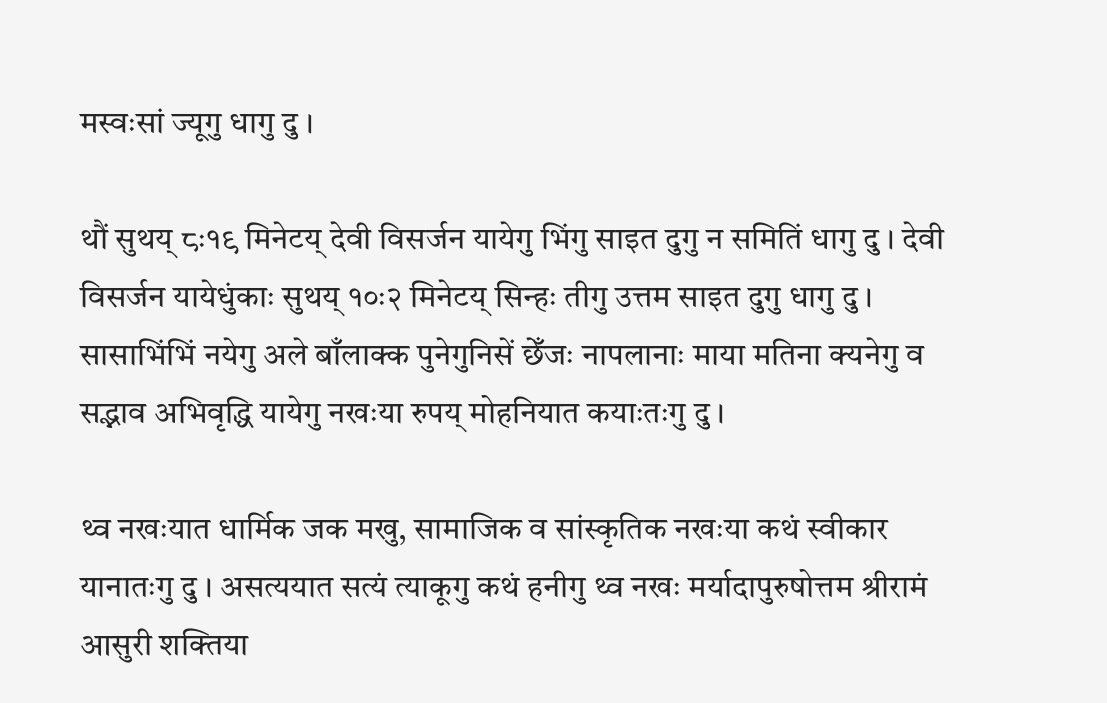मस्वःसां ज्यूगु धागु दु ।

थौं सुथय् ८ः१९ मिनेटय् देवी विसर्जन यायेगु भिंगु साइत दुगु न समितिं धागु दु । देवी विसर्जन यायेधुंकाः सुथय् १०ः२ मिनेटय् सिन्हः तीगु उत्तम साइत दुगु धागु दु । सासाभिंभिं नयेगु अले बाँलाक्क पुनेगुनिसें छेँजः नापलानाः माया मतिना क्यनेगु व सद्भाव अभिवृद्धि यायेगु नखःया रुपय् मोहनियात कयाःतःगु दु ।

थ्व नखःयात धार्मिक जक मखु, सामाजिक व सांस्कृतिक नखःया कथं स्वीकार यानातःगु दु । असत्ययात सत्यं त्याकूगु कथं हनीगु थ्व नखः मर्यादापुरुषोत्तम श्रीरामं आसुरी शक्तिया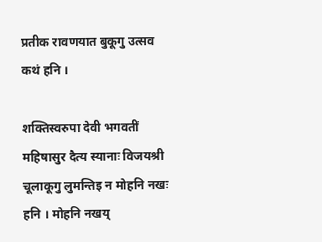प्रतीक रावणयात बुकूगु उत्सव कथं हनि ।

शक्तिस्वरुपा देवी भगवतीं महिषासुर दैत्य स्यानाः विजयश्री चूलाकूगु लुमन्तिइ न मोहनि नखः हनि । मोहनि नखय्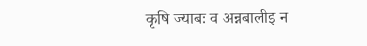कृषि ज्याबः व अन्नबालीइ न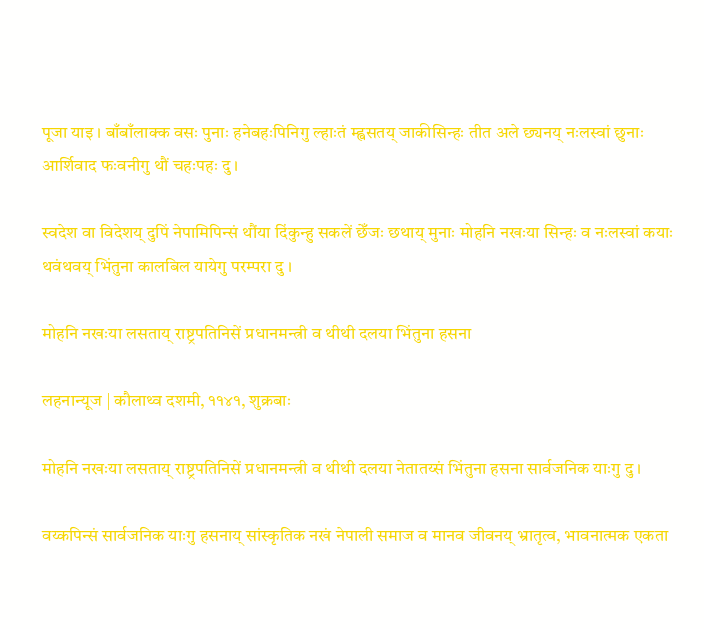पूजा याइ । बाँबाँलाक्क वसः पुनाः हनेबहःपिनिगु ल्हाःतं म्ह्वसतय् जाकीसिन्हः तीत अले छ्यनय् नःलस्वां छुनाः आर्शिवाद फःवनीगु थौं चहःपहः दु ।

स्वदेश वा विदेशय् दुपिं नेपामिपिन्सं थौंया दिंकुन्हु सकलें छेँजः छथाय् मुनाः मोहनि नखःया सिन्हः व नःलस्वां कयाः थवंथवय् भिंतुना कालबिल यायेगु परम्परा दु ।

मोहनि नखःया लसताय् राष्ट्रपतिनिसें प्रधानमन्त्री व थीथी दलया भिंतुना हसना

लहनान्यूज | कौलाथ्व दशमी, ११४१, शुक्रबाः

मोहनि नखःया लसताय् राष्ट्रपतिनिसें प्रधानमन्त्री व थीथी दलया नेतातय्सं भिंतुना हसना सार्वजनिक याःगु दु ।

वय्कपिन्सं सार्वजनिक याःगु हसनाय् सांस्कृतिक नखं नेपाली समाज व मानव जीवनय् भ्रातृत्व, भावनात्मक एकता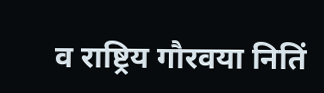व राष्ट्रिय गौरवया नितिं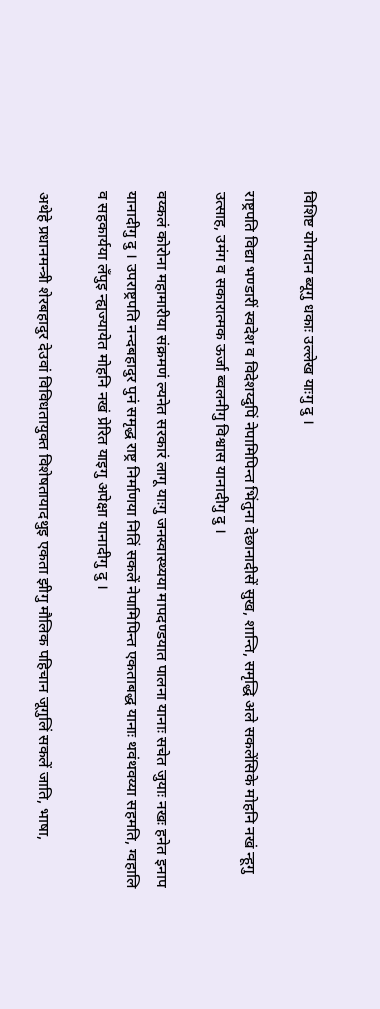विशिष्ट योगदान ब्यूगु धकाः उल्लेख याःगु दु ।

राष्ट्रपति विद्या भण्डारीं स्वदेश व विदेशय्दुपिं नेपामिपिन्त भिंतुना देछानादीसें सुख, शान्ति, समृद्धि अले सकलेंसिके मोहनि नखं न्हूगु उत्साह, उमंग व सकारात्मक ऊर्जा ब्वलनीगु विश्वास यानादीगु दु ।

वय्कलं कोरोना महामारीया संक्रमणं ल्यनेत सरकारं लागू याःगु जनस्वास्थ्यया मापदण्डयात पालना यानाः सचेत जुयाः नखः हनेत इनाप यानादीगु दु । उपराष्ट्रपति नन्दबहादुर पुनं समृद्ध राष्ट्र निर्माणया नितिं सकलें नेपामिपिन्त एकताबद्ध यानाः थवंथवय्या सहमति, ग्वहालि व सहकार्यया लँपुइ न्ह्यज्यायेत मोहनि नखं प्रेरित याइगु अपेक्षा यानादीगु दु ।

अथेहे प्रधानमन्त्री शेरबहादुर देउवां विविधतायुक्त विशेषतायादथुइ एकता झीगु मौलिक पहिचान जूगुलिं सकलें जाति, भाषा,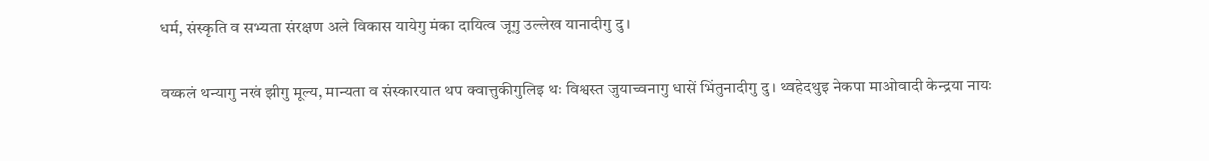धर्म, संस्कृति व सभ्यता संरक्षण अले विकास यायेगु मंका दायित्व जूगु उल्लेख यानादीगु दु ।

वय्कलं थन्यागु नखं झीगु मूल्य, मान्यता व संस्कारयात थप क्वात्तुकीगुलिइ थः विश्वस्त जुयाच्वनागु धासें भिंतुनादीगु दु । थ्वहेदथुइ नेकपा माओवादी केन्द्रया नायः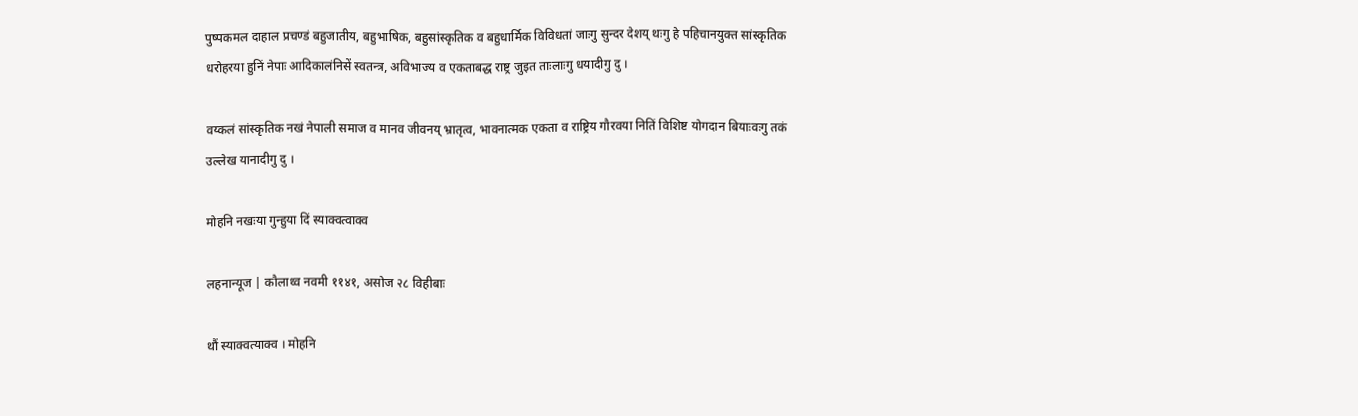पुष्पकमल दाहाल प्रचण्डं बहुजातीय, बहुभाषिक, बहुसांस्कृतिक व बहुधार्मिक विविधतां जाःगु सुन्दर देशय् थःगु हे पहिचानयुक्त सांस्कृतिक धरोहरया हुनिं नेपाः आदिकालंनिसें स्वतन्त्र, अविभाज्य व एकताबद्ध राष्ट्र जुइत ताःलाःगु धयादीगु दु ।

वय्कलं सांस्कृतिक नखं नेपाली समाज व मानव जीवनय् भ्रातृत्व, भावनात्मक एकता व राष्ट्रिय गौरवया नितिं विशिष्ट योगदान बियाःवःगु तकं उल्लेख यानादीगु दु ।

मोहनि नखःया गुन्हुया दिं स्याक्वत्वाक्व

लहनान्यूज | कौलाथ्व नवमी ११४१, असोज २८ विहीबाः

थौं स्याक्वत्याक्व । मोहनि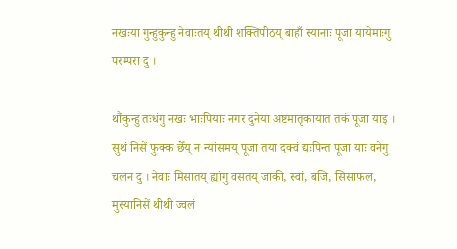नखःया गुन्हुकुन्हु नेवाःतय् थीथी शक्तिपीठय् बाहाँ स्यानाः पूजा यायेमाःगु परम्परा दु ।

थौंकुन्हु तःधंगु नखः भाःपियाः नगर दुनेया अष्टमातृकायात तकं पूजा याइ । सुथं निसें फुक्क छेँय् न न्यांसमय् पूजा तया दक्वं द्यःपिन्त पूजा याः वनेगु चलन दु । नेवाः मिसातय् ह्यांगु वसतय् जाकी, स्वां, बजि, सिसाफल, मुस्यानिसें थीथी ज्वलं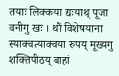तयाः लिक्कया द्यःयाथ् पूजा वनीगु खः । थौं विशेषयाना स्याक्वत्याक्वया रुपय् मूख्यगु शक्तिपीठय् बाहां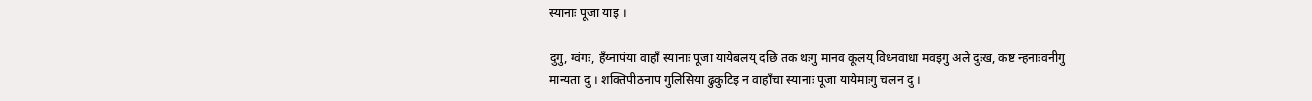स्यानाः पूजा याइ ।

दुगु, ग्वंगः, हँय्नापंया वाहाँ स्यानाः पूजा यायेबलय् दछि तक थःगु मानव कूलय् विध्नवाधा मवइगु अले दुःख, कष्ट न्हनाःवनीगु मान्यता दु । शक्तिपीठनाप गुलिसिया ढुकुटिइ न वाहाँचा स्यानाः पूजा यायेमाःगु चलन दु ।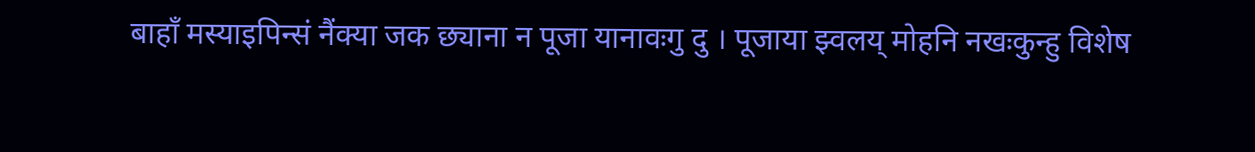बाहाँ मस्याइपिन्सं नैंक्या जक छ्याना न पूजा यानावःगु दु । पूजाया झ्वलय् मोहनि नखःकुन्हु विशेष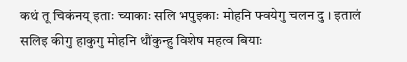कथं तू चिकंनय् इताः च्याकाः सलि भपुइकाः मोहनि फ्वयेगु चलन दु । इतालं सलिइ कीगु हाकुगु मोहनि थौंकुन्हु विशेष महत्व बियाः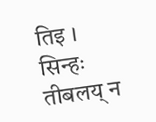तिइ । सिन्हः तीबलय् न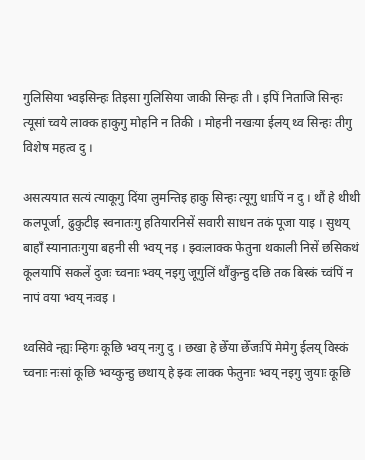गुलिसिया भ्वइसिन्हः तिइसा गुलिसिया जाकी सिन्हः ती । इपिं निताजि सिन्हः त्यूसां च्वये लाक्क हाकुगु मोहनि न तिकी । मोहनी नखःया ईलय् थ्व सिन्हः तीगु विशेष महत्व दु ।

असत्ययात सत्यं त्याकूगु दिंया लुमन्तिइ हाकु सिन्हः त्यूगु धाःपिं न दु । थौं हे थीथी कलपूर्जा, ढुकुटीइ स्वनातःगु हतियारनिसें सवारी साधन तकं पूजा याइ । सुथय् बाहाँ स्यानातःगुया बहनी सी भ्वय् नइ । झ्वःलाक्क फेतुना थकाली निसें छसिकथं कूलयापिं सकलें दुजः च्वनाः भ्वय् नइगु जूगुलिं थौंकुन्हु दछि तक बिस्कं च्वंपिं न नापं वया भ्वय् नःवइ ।

थ्वसिवे न्ह्यः म्हिगः कूछि भ्वय् नःगु दु । छखा हे छेँया छेँजःपिं मेमेगु ईलय् विस्कं च्वनाः नःसां कूछि भ्वय्कुन्हु छथाय् हे झ्वः लाक्क फेतुनाः भ्वय् नइगु जुयाः कूछि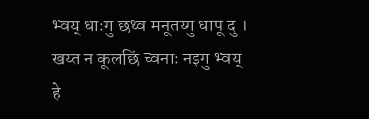भ्वय् धाःगु छथ्व मनूतय्गु धापू दु । खय्त न कूलछिं च्वनाः नइगु भ्वय् हे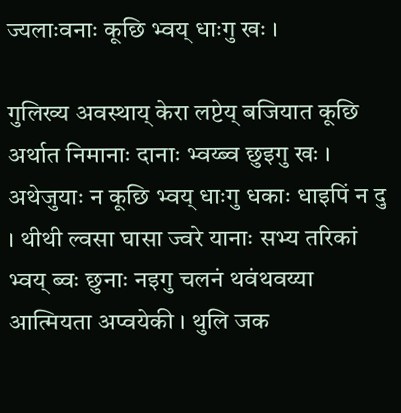ज्यलाःवनाः कूछि भ्वय् धाःगु खः ।

गुलिख्य अवस्थाय् केरा लप्टेय् बजियात कूछि अर्थात निमानाः दानाः भ्वय्ब्व छुइगु खः । अथेजुयाः न कूछि भ्वय् धाःगु धकाः धाइपिं न दु । थीथी ल्वसा घासा ज्वरे यानाः सभ्य तरिकां भ्वय् ब्वः छुनाः नइगु चलनं थवंथवय्या आत्मियता अप्वयेकी । थुलि जक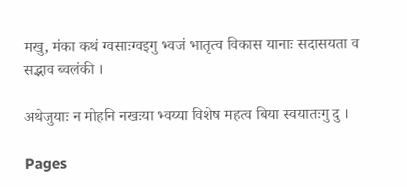मखु, मंका कथं ग्वसाःग्वइगु भ्वजं भातृत्व विकास यानाः सदासयता व सद्भाव ब्वलंकी ।

अथेजुयाः न मोहनि नखःया भ्वय्या विशेष महत्व बिया स्वयातःगु दु ।

Pages